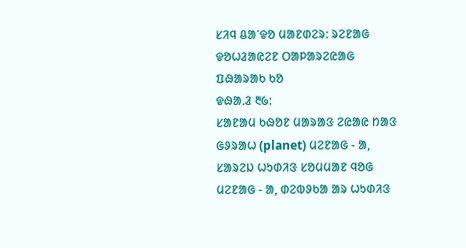ᱥᱤᱧ ᱪᱟᱸᱫᱚ ᱢᱟᱱᱰᱮᱨ: ᱨᱮᱱᱟᱜ ᱫᱚᱦᱲᱟᱭᱮᱱ ᱛᱟᱞᱟᱨᱮᱭᱟᱜ ᱯᱷᱟᱨᱟᱠ ᱠᱚ
ᱫᱷᱟᱹᱲ ᱓᱙:
ᱥᱟᱱᱟᱢ ᱠᱷᱚᱱ ᱢᱟᱨᱟᱝ ᱮᱭᱟᱭ ᱴᱟᱝ ᱜᱽᱨᱟᱦ (planet) ᱢᱮᱱᱟᱜ - ᱟ, ᱥᱟᱨᱮᱡ ᱦᱩᱰᱤᱝ ᱥᱚᱢᱢᱟᱱ ᱧᱚᱜ ᱢᱮᱱᱟᱜ - ᱟ, ᱰᱮᱵᱽᱠᱟ ᱟᱨ ᱦᱩᱰᱤᱝ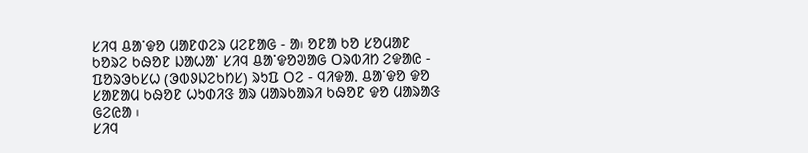ᱥᱤᱧ ᱪᱟᱸᱫᱚ ᱢᱟᱱᱰᱮᱨ ᱢᱮᱱᱟᱜ - ᱟ᱾ ᱚᱱᱟ ᱠᱚ ᱥᱚᱢᱟᱱ ᱠᱚᱨᱮ ᱠᱷᱚᱱ ᱡᱟᱦᱟᱸ ᱥᱤᱧ ᱪᱟᱸᱫᱚᱣᱟᱜ ᱛᱨᱵᱤᱴ ᱮᱫᱟᱭ - ᱯᱚᱨᱳᱠᱥᱦ (ᱳᱵᱽᱡᱮᱠᱴᱥ) ᱨᱩᱯ ᱛᱮ - ᱧᱤᱫᱟᱹ ᱪᱟᱸᱫᱚ ᱫᱚ ᱥᱟᱱᱟᱢ ᱠᱷᱚᱱ ᱦᱩᱰᱤᱝ ᱟᱨ ᱢᱟᱨᱠᱟᱨᱤ ᱠᱷᱚᱱ ᱫᱚ ᱢᱟᱨᱟᱝ ᱜᱮᱭᱟ ᱾
ᱥᱤᱧ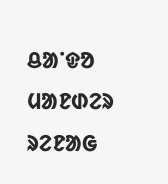ᱪᱟᱸᱫᱚ ᱢᱟᱱᱰᱮᱨ ᱨᱮᱱᱟᱜ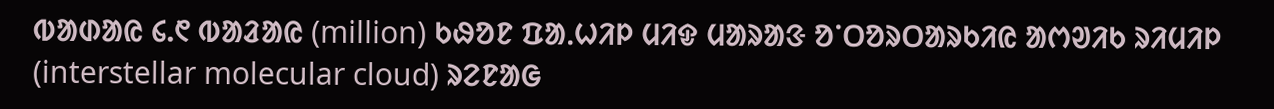ᱵᱟᱰᱟᱭ ᱔.᱖ ᱵᱟᱲᱟᱭ (million) ᱠᱷᱚᱱ ᱯᱟᱹᱦᱤᱞ ᱢᱤᱫ ᱢᱟᱨᱟᱝ ᱚᱸᱛᱚᱨᱛᱟᱨᱠᱤᱭ ᱟᱬᱣᱤᱠ ᱨᱤᱢᱤᱞ (interstellar molecular cloud) ᱨᱮᱱᱟᱜ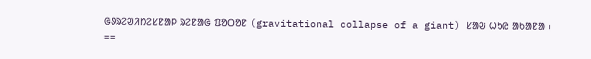ᱜᱽᱨᱮᱣᱤᱴᱮᱥᱱᱟᱞ ᱨᱮᱱᱟᱜ ᱯᱚᱛᱚᱱ (gravitational collapse of a giant) ᱥᱟᱶ ᱦᱩᱭ ᱟᱠᱟᱱᱟ ᱾
==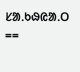ᱥᱟᱹᱠᱷᱭᱟᱹᱛ ==